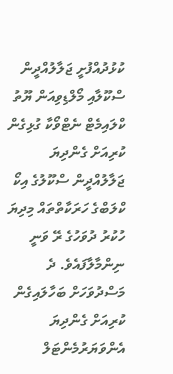ކުޅުދުއްފުށީ ޖަލާލުއްދީން ސްކޫލާއި މޯލްޑިވިއަން ޔޫތު ކްލައިމެޓް ނެޓްވޯކާ ގުޅިގެން ކުރިއަށް ގެންދިޔަ ޖަލާލުއްދީން ސްކޫލުގެ އިކޯ ކްލަބްގެ ހަރަކާތްތައް މިދިޔަ ހުކުރު ދުވަހުގެ ރޭ ވަނީ ނިންމާލާފައެވެ. ދެ މަސްދުވަހަށް ބަހާލައިގެން ކުރިއަށް ގެންދިޔަ އެންވަޔަރުމެންޓަލް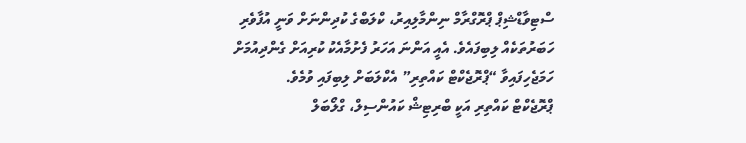ސްޓިވާޑްޝިޕް ޕްރޮގްރާމް ނިންމާލިއިރު، ކްލަބްގެ ކުދިންނަށް ވަނީ އުފާވެރި ހަބަރުތަކެއް ލިބިފައެވެ. އެއީ އަންނަ އަހަރު ފެށުމާއެކު ކުރިއަށް ގެންދިއުމަށް ހަމަޖެހިފައިވާ “ޕްރޮޖެކްޓް ކައްތިރި” އެކްލަބަށް ލިބިފައި ވުމެވެ.
ޕްރޮޖެކްޓް ކައްތިރި އަކީ ބްރިޓިޝް ކައުންސިލް، ގްލޯބަލް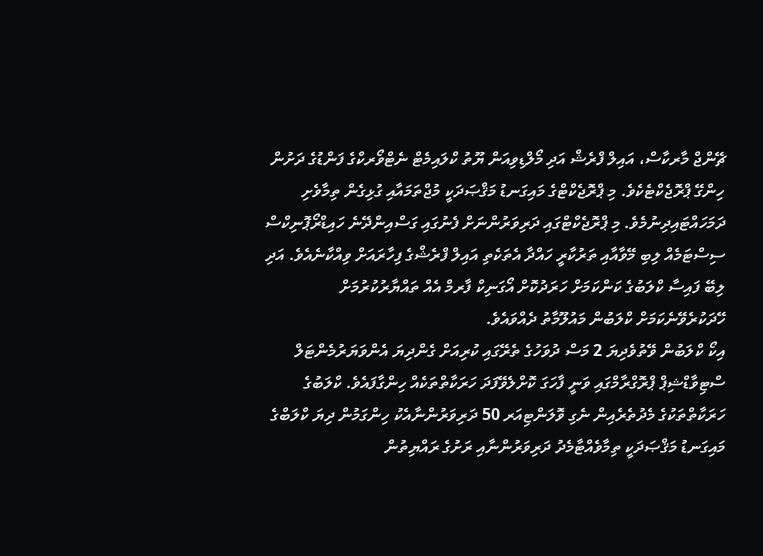ޗޭންޖް މާރކާސް، އައިލް ފްރެޝް އަދި މޯލްޑިވިއަން ޔޫތު ކްލައިމެޓް ނެޓްވޯރކްގެ ފަންޑުގެ ދަށުން ހިންގޭ ޕްރޮޖެކްޓެކެވެ. މި ޕްރޮޖެކްޓްގެ މައިގަނޑު މަޤްޞަދަކީ މުޖްތަމައާއި ގުޅިގެން ތިމާވެށި ދަމަހައްޓައިދިނުމެވެ. މި ޕްރޮޖެކްޓްގައި ދަރިވަރުންނަށް ފެނުގައި ގަސްއިންދޭނެ ހައިޑްރޯޕޮނިކްސް ސިސްޓަމެއް ލިބި މޭވާއާއި ތަރުކާރީ ހައްދާ އެތަކެތި އައިލް ފްރެޝްގެ ފިހާރައަށް ވިއްކާނެއެވެ. އަދި ލިބޭ ފައިސާ ކްލަބުގެ ކަންކަމަށް ހަރަދުކޮށް އޯގަނިކް ފާރމް އެއް ތައްޔާރުކުރުމަށް ހޭދަކުރެވޭނެކަމަށް ކްލަބުން މައުލޫމާތު ދެއްވައެވެ.
އިކޯ ކްލަބުން ވޭތުވެދިޔަ 2 މަސް ދުވަހުގެ ތެރޭގައި ކުރިއަށް ގެންދިޔަ އެންވަޔަރުމެންޓަލް ސްޓިވާޑްޝިޕް ޕްރޮގްރާމްގައި ވަނީ ފާހަގަ ކޮށްލެވޭފަދަ ހަރަކާތްތަކެއް ހިންގާފައެވެ. ކްލަބުގެ ހަރަކާތްތަކުގެ މެދުތެރެއިން ނެގި ވޮލަންޓިއަރ 50 ދަރިވަރުންނާއެކު ހިންގަމުން ދިޔަ ކްލަބްގެ މައިގަނޑު މަޤްޞަދަކީ ތިމާވެއްޓާމެދު ދަރިވަރުންނާއި ރަށުގެ ރައްޔިތުން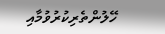ހޭލުންތެރިކުރުވުމާއި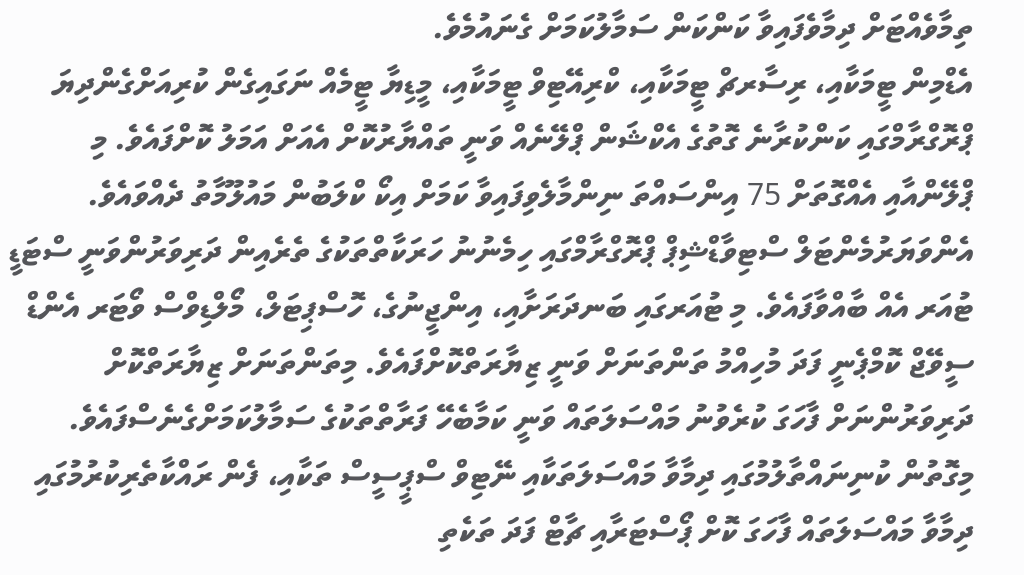ތިމާވެއްޓަށް ދިމާވެފައިވާ ކަންކަން ސަމާލުކަމަށް ގެނައުމެވެ.
އެޑްމިން ޓީމަކާއި، ރިސާރޗް ޓީމަކާއި، ކްރިއޭޓިވް ޓީމަކާއި، މީޑިޔާ ޓީމެއް ނަގައިގެން ކުރިއަށްގެންދިޔަ ޕްރޮގްރާމްގައި ކަންކުރާނެ ގޮތުގެ އެކްޝަން ޕްލޭނެއް ވަނީ ތައްޔާރުކޮށް އެއަށް އަމަލު ކޮށްފައެވެ. މި ޕްލޭންއާއި އެއްގޮތަށް 75 އިންސައްތަ ނިންމާލެވިފައިވާ ކަމަށް އިކޯ ކްލަބުން މައުލޫމާތު ދެއްވައެވެ.
އެންވަޔަރުމެންޓަލް ސްޓިވާޑްޝިޕް ޕްރޮގްރާމްގައި ހިމެނުނު ހަރަކާތްތަކުގެ ތެރެއިން ދަރިވަރުންވަނީ ސްޓަޑީ ޓުއަރ އެއް ބާއްވާފައެވެ. މި ޓުއަރގައި ބަނދަރަށާއި، އިންޖީނުގެ، ހޮސްޕިޓަލް، މޯލްޑިވްސް ވޯޓަރ އެންޑް ސީވޭޖް ކޮމްޕެނީ ފަދަ މުހިއްމު ތަންތަނަށް ވަނީ ޒިޔާރަތްކޮށްފައެވެ. މިތަންތަނަށް ޒިޔާރަތްކޮށް ދަރިވަރުންނަށް ފާހަގަ ކުރެވުނު މައްސަލަތައް ވަނީ ކަމާބެހޭ ފަރާތްތަކުގެ ސަމާލުކަމަށްގެނެސްފައެވެ. މިގޮތުން ކުނިނައްތާލުމުގައި ދިމާވާ މައްސަލަތަކާއި ނޭޓިވް ސްޕީސީސް ތަކާއި، ފެން ރައްކާތެރިކުރުމުގައި ދިމާވާ މައްސަލަތައް ފާހަގަ ކޮށް ޕޯސްޓަރާއި ޗާޓް ފަދަ ތަކެތި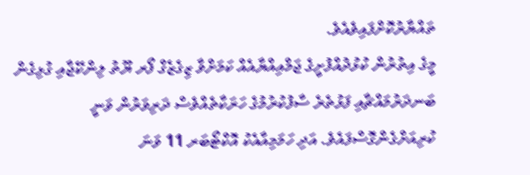ތައްޔާރުކޮށްފައިވެއެވެ.
މީގެ އިތުރުން ކުޅުދުއްފުށީގެ ޖަމްއިއްޔާއެއް ކަމަށްވާ ޒިގެޒެގް ފޯރ ޔޫތު ލިންކޭޖާއި ގުޅިގެން ބަނދަރުމައްޗާއި ފަޅުތެރެ ސާފުކުރުމުގެ ހަރަކާތެއްވެސް ދަރިވަރުން ވަނީ ކުރިއަށްގެންގޮސްފައެވެ. އަދި ހަމަމިއާއެކު އޮކްޓޯބަރ 11 ވަނަ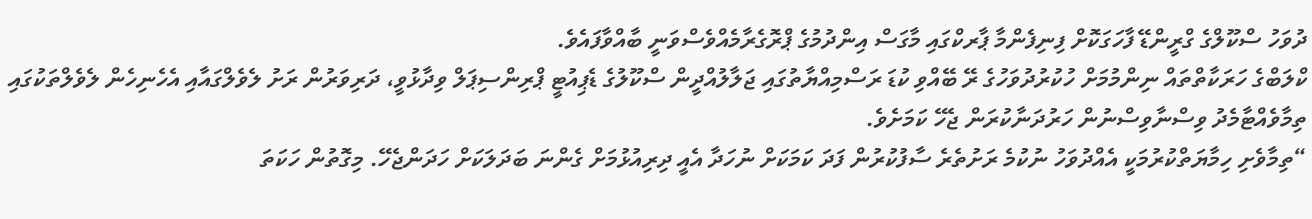ދުވަހު ސްކޫލްގެ ގްރީންޑޭ ފާހަގަކޮށް ފިނިފެންމާ ޕާރކްގައި މާގަސް އިންދުމުގެ ޕްރޮގެރާމެއްވެސްވަނީ ބާއްވާފައެވެ.
ކްލަބްގެ ހަރަކާތްތައް ނިންމުމަށް ހުކުރުދުވަހުގެ ރޭ ބޭއްވި ކުޑަ ރަސްމިއްޔާތުގައި ޖަލާލުއްދީން ސްކޫލުގެ ޑެޕިއުޓީ ޕްރިންސިޕަލް ވިދާޅުވީ، ދަރިވަރުން ރަށު ލެވެލްގައާއި އެހެނިހެން ލެވެލްތަކުގައި ތިމާވެއްޓާމެދު ވިސްނާވިސްނުން ހަރުދަނާކުރަން ޖެހޭ ކަމަށެވެ.
“ތިމާވެށި ހިމާޔަތްކުރުމަކީ އެއްދުވަހު ނުކުމެ ރަށުތެރެ ސާފުކުރުން ފަދަ ކަމަކަށް ނުހަދާ އެއީ ދިރިއުޅުމަށް ގެންނަ ބަދަލަކަށް ހަދަންޖެހޭ. މިގޮތުން ހަކަތަ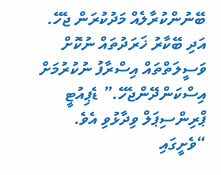ބޭނުންކުރާލެއް މަދުކުރަން ޖެހޭ. އަދި ބޭކާރު ޚަރަދުތައް ނުކޮށް ވަސީލަތްތައް އިސްރާފު ނުކުރުމަށް އިސްކަންދޭންޖެހޭ.” ޑެޕިއުޓީ ޕްރިންސިޕަލް ވިދާޅުވި އެވެ. “ވެށީގައި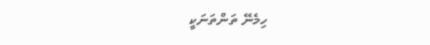ހިމެނޭ ތަންތަނަކީ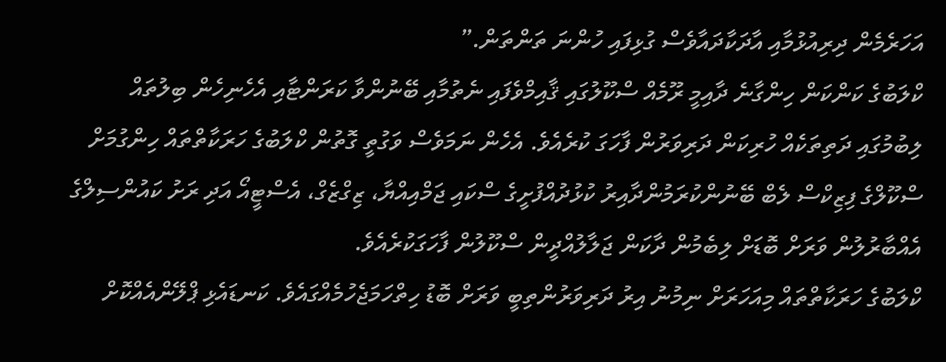އަހަރެމެން ދިރިއުޅުމާއި އާދަކާދައާވެސް ގުޅިފައި ހުންނަ ތަންތަން.”
ކްލަބުގެ ކަންކަން ހިންގާނެ ދާއިމީ ރޫމެއް ސްކޫލުގައި ޤާއިމްވެފައި ނެތުމާއި ބޭނުންވާ ކަރަންޓާއި އެހެނިހެން ބިލުތައް ލިބުމުގައި ދަތިތަކެއް ހުރިކަން ދަރިވަރުން ފާހަގަ ކުރެއެވެ. އެހެން ނަމަވެސް ވަގުތީ ގޮތުން ކްލަބުގެ ހަރަކާތްތައް ހިންގުމަށް ސްކޫލްގެ ފިޒިކްސް ލެބް ބޭނުންކުރަމުންދާއިރު ކުޅުދުއްފުށީގެ ސްކައި ޖަމްއިއްޔާ، ޒިގްޒެގް، އެސްޓީއޯ އަދި ރަށު ކައުންސިލްގެ އެއްބާރުލުން ވަރަށް ބޮޑަށް ލިބެމުން ދާކަން ޖަލާލުއްދީން ސްކޫލުން ފާހަގަކުރެއެވެ.
ކްލަބުގެ ހަރަކާތްތައް މިއަހަރަށް ނިމުނު އިރު ދަރިވަރުންތިބީ ވަރަށް ބޮޑު ހިތްހަމަޖެހުމެއްގައެވެ. ކަނޑައެޅި ޕްލޭންއެއްކޮށް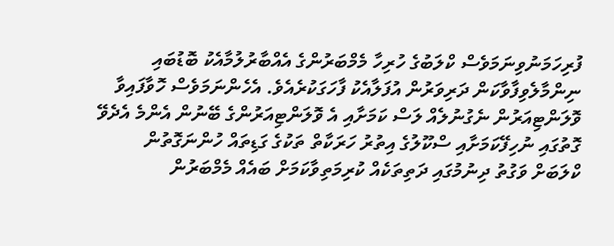ފުރިހަމަނުވިނަމަވެސް ކްލަބުގެ ހުރިހާ މެމްބަރުންގެ އެއްބާރުލުމާއެކު ބޮޑުބައި ނިންމާލެވިފާވާކަން ދަރިވަރުން އުފަލާއެކު ފާހަގަކުރެއެވެ. އެހެންނަމަވެސް ހޮވާފައިވާ ވޮލަންޓިއަރުން ނެގުނުލެއް ލަސް ކަމަށާއި އެ ވޮލަންޓިއަރުންގެ ބޭނުން އެންމެ އެދެވޭ ގޮތުގައި ނުހިފޭކަމަށާއި ސްކޫލުގެ އިތުރު ހަރަކާތް ތަކުގެ ގަޑިތައް ހުންނަގޮތުން ކްލަބަށް ވަގުތު ދިނުމުގައި ދަތިތަކެއް ކުރިމަތިވާކަމަށް ބައެއް މެމްބަރުން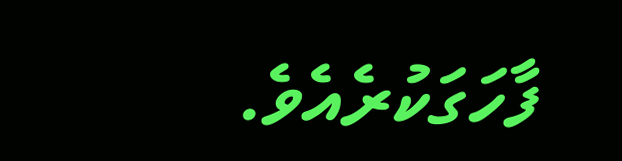ފާހަގަކުރެއެވެ.